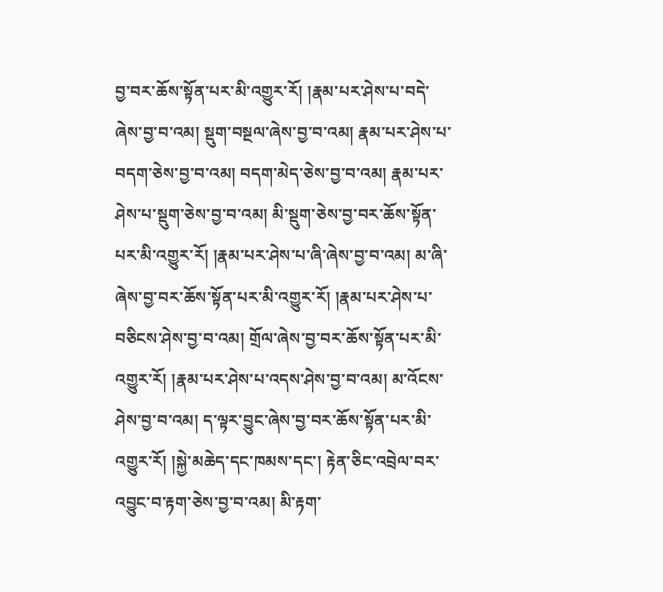བྱ་བར་ཆོས་སྟོན་པར་མི་འགྱུར་རོ། །རྣམ་པར་ཤེས་པ་བདེ་ཞེས་བྱ་བ་འམ། སྡུག་བསྔལ་ཞེས་བྱ་བ་འམ། རྣམ་པར་ཤེས་པ་བདག་ཅེས་བྱ་བ་འམ། བདག་མེད་ཅེས་བྱ་བ་འམ། རྣམ་པར་ཤེས་པ་སྡུག་ཅེས་བྱ་བ་འམ། མི་སྡུག་ཅེས་བྱ་བར་ཆོས་སྟོན་པར་མི་འགྱུར་རོ། །རྣམ་པར་ཤེས་པ་ཞི་ཞེས་བྱ་བ་འམ། མ་ཞི་ཞེས་བྱ་བར་ཆོས་སྟོན་པར་མི་འགྱུར་རོ། །རྣམ་པར་ཤེས་པ་བཅིངས་ཤེས་བྱ་བ་འམ། གྲོལ་ཞེས་བྱ་བར་ཆོས་སྟོན་པར་མི་འགྱུར་རོ། །རྣམ་པར་ཤེས་པ་འདས་ཤེས་བྱ་བ་འམ། མ་འོངས་ཤེས་བྱ་བ་འམ། ད་ལྟར་བྱུང་ཞེས་བྱ་བར་ཆོས་སྟོན་པར་མི་འགྱུར་རོ། །སྐྱེ་མཆེད་དང་ཁམས་དང་། རྟེན་ཅིང་འབྲེལ་བར་འབྱུང་བ་རྟག་ཅེས་བྱ་བ་འམ། མི་རྟག་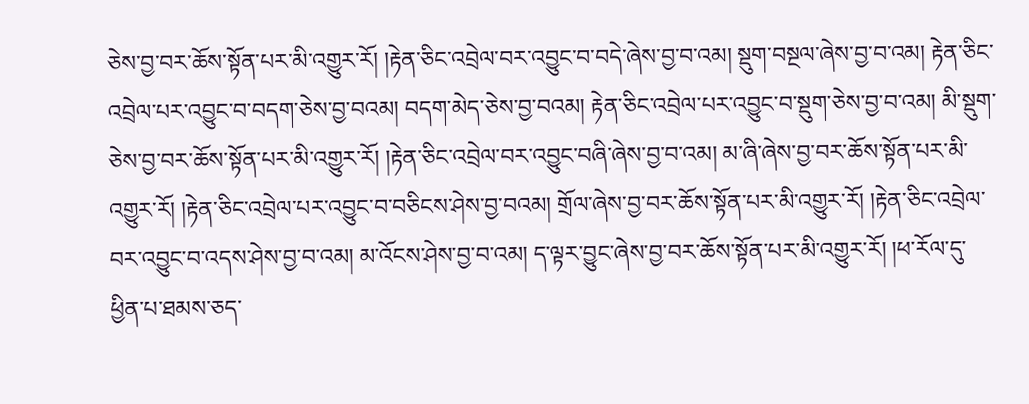ཅེས་བྱ་བར་ཆོས་སྟོན་པར་མི་འགྱུར་རོ། །རྟེན་ཅིང་འབྲེལ་བར་འབྱུང་བ་བདེ་ཞེས་བྱ་བ་འམ། སྡུག་བསྔལ་ཞེས་བྱ་བ་འམ། རྟེན་ཅིང་འབྲེལ་པར་འབྱུང་བ་བདག་ཅེས་བྱ་བའམ། བདག་མེད་ཅེས་བྱ་བའམ། རྟེན་ཅིང་འབྲེལ་པར་འབྱུང་བ་སྡུག་ཅེས་བྱ་བ་འམ། མི་སྡུག་ཅེས་བྱ་བར་ཆོས་སྟོན་པར་མི་འགྱུར་རོ། །རྟེན་ཅིང་འབྲེལ་བར་འབྱུང་བཞི་ཞེས་བྱ་བ་འམ། མ་ཞི་ཞེས་བྱ་བར་ཆོས་སྟོན་པར་མི་འགྱུར་རོ། །རྟེན་ཅིང་འབྲེལ་པར་འབྱུང་བ་བཅིངས་ཤེས་བྱ་བའམ། གྲོལ་ཞེས་བྱ་བར་ཆོས་སྟོན་པར་མི་འགྱུར་རོ། །རྟེན་ཅིང་འབྲེལ་བར་འབྱུང་བ་འདས་ཤེས་བྱ་བ་འམ། མ་འོངས་ཤེས་བྱ་བ་འམ། ད་ལྟར་བྱུང་ཞེས་བྱ་བར་ཆོས་སྟོན་པར་མི་འགྱུར་རོ། །ཕ་རོལ་དུ་ཕྱིན་པ་ཐམས་ཅད་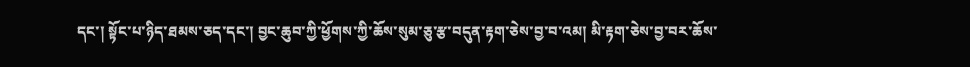དང་། སྟོང་པ་ཉིད་ཐམས་ཅད་དང་། བྱང་ཆུབ་ཀྱི་ཕྱོགས་ཀྱི་ཆོས་སུམ་ཅུ་རྩ་བདུན་རྟག་ཅེས་བྱ་བ་འམ། མི་རྟག་ཅེས་བྱ་བར་ཆོས་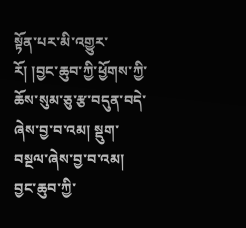སྟོན་པར་མི་འགྱུར་རོ། །བྱང་ཆུབ་ཀྱི་ཕྱོགས་ཀྱི་ཆོས་སུམ་ཅུ་རྩ་བདུན་བདེ་ཞེས་བྱ་བ་འམ། སྡུག་བསྔལ་ཞེས་བྱ་བ་འམ། བྱང་ཆུབ་ཀྱི་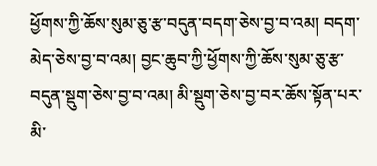ཕྱོགས་ཀྱི་ཆོས་སུམ་ཅུ་རྩ་བདུན་བདག་ཅེས་བྱ་བ་འམ། བདག་མེད་ཅེས་བྱ་བ་འམ། བྱང་ཆུབ་ཀྱི་ཕྱོགས་ཀྱི་ཆོས་སུམ་ཅུ་རྩ་བདུན་སྡུག་ཅེས་བྱ་བ་འམ། མི་སྡུག་ཅེས་བྱ་བར་ཆོས་སྟོན་པར་མི་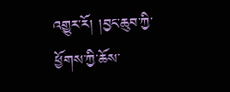འགྱུར་རོ། །བྱང་ཆུབ་ཀྱི་ཕྱོགས་ཀྱི་ཆོས་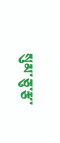སུམ་ཅུ་རྩ་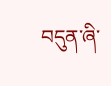བདུན་ཞི་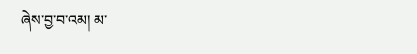ཞེས་བྱ་བ་འམ། མ་